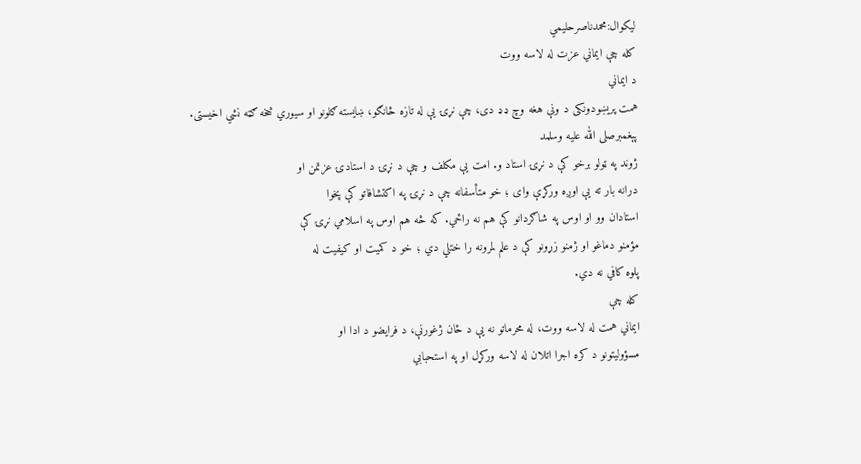لیکوال:محمدناصرحلیمي
کله چې ایماني عزت له لاسه ووت
د ايماني
همت پريښودونکی د ونې هغه وچ ډډ دی، چې نړۍ یې له تازه څانګو، ښایسته ګلونو او سیوري څخه ګټه نشي اخیستی.
پېغمبرصلى الله عليه وسلمد
ژوند په ټولو برخو کې د نړۍ استاد و. امت یې مکلف و چې د نړۍ د استادۍ عزتمن او
درانه بار ته يې اوږه ورکړې وای ؛ خو متأسفانه چې د نړۍ په اکتشافاتو کې پخوا
استادان وو او اوس په شاګردانو کې هم نه راځي. که څه هم اوس په اسلامي نړۍ کې
مؤمنو دماغو او ژمنو زړونو کې د علم لمرونه را ختلي دي ؛ خو د کمیت او کیفیت له
پلوه کافي نه دي.
کله چې
ايماني همت له لاسه ووت، له محرماتو نه یې د ځان ژغورنې، د فرایضو د ادا او
مسؤولیتونو د کره اجرا اتلان له لاسه ورکړل او په استحبابي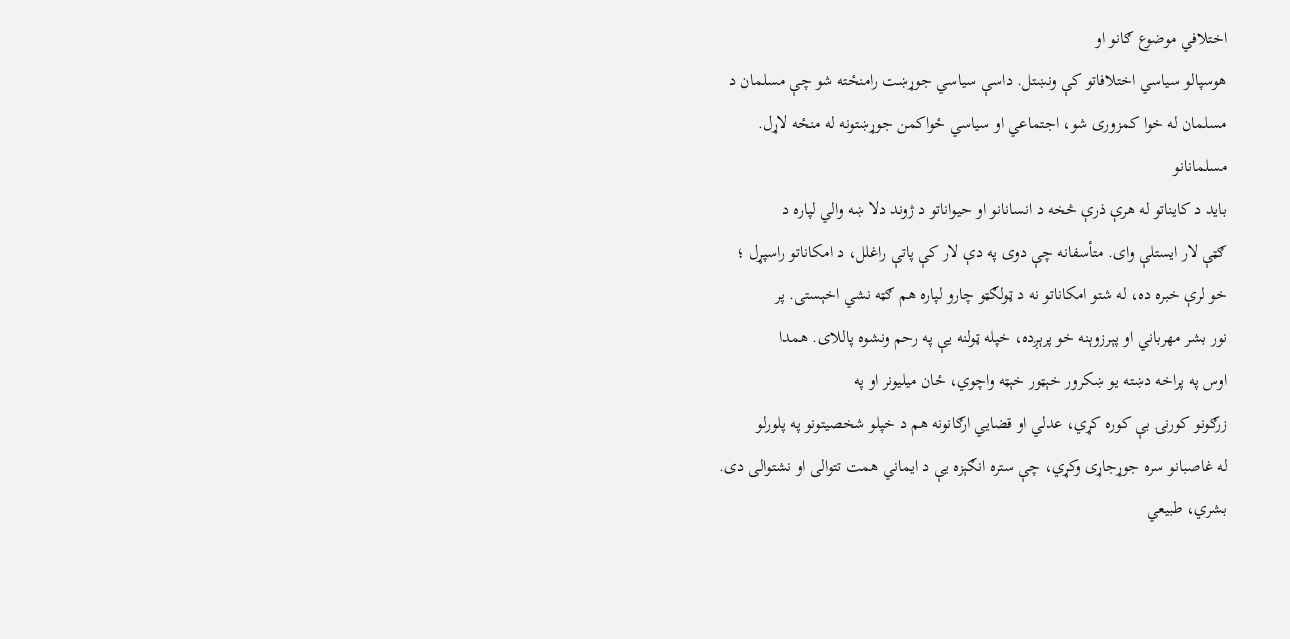اختلافي موضوع ګانو او
هوسپالو سیاسي اختلافاتو کې ونښتل. داسې سیاسي جوړښت رامنځته شو چې مسلمان د
مسلمان له خوا کمزوری شو، اجتماعي او سیاسي ځواکمن جوړښتونه له منځه لاړل.
مسلمانانو
باید د کایناتو له هرې ذرې څخه د انسانانو او حیواناتو د ژوند دلا ښه والي لپاره د
ګټې لار ایستلې وای. متأسفانه چې دوی په دې لار کې پاتې راغلل، د امکاناتو راسپړل ؛
خو لرې خبره ده، له شتو امکاناتو نه د ټولګټو چارو لپاره هم ګټه نشي اخېستى. پر
نور بشر مهرباني او پېرزوېنه خو پرېږده، خپله ټولنه يې په رحم ونشوه پاللای. همدا
اوس په پراخه دښته یو ښکرور خېټور خېټه واچوي، ځان میلیونر او په
زرګونو کورنۍ بې کوره کړي، عدلي او قضايي ارګانونه هم د خپلو شخصیتونو په پلورلو
له غاصبانو سره جوړجاړی وکړي، چې ستره انګېزه يې د ايماني همت تتوالى او نشتوالى دى.
بشري، طبیعي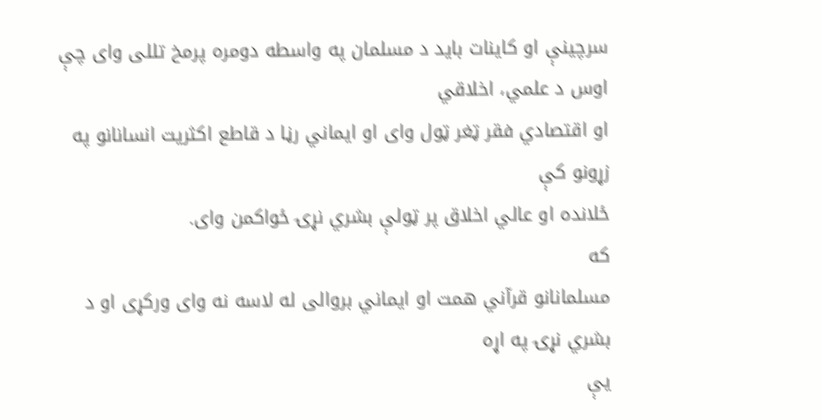سرچينې او کاینات باید د مسلمان په واسطه دومره پرمخ تللی وای چې اوس د علمي، اخلاقي
او اقتصادي فقر ټغر ټول وای او ایماني رڼا د قاطع اکثریت انسانانو په زړونو کې
ځلانده او عالي اخلاق پر ټولې بشري نړۍ ځواکمن وای.
که
مسلمانانو قرآني همت او ایماني بروالی له لاسه نه وای ورکړی او د بشري نړۍ په اړه
یې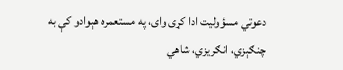دعوتي مسؤولیت ادا کړی وای، په مستعمره هېوادو کې به چنګېزي، انګريزي، شاهي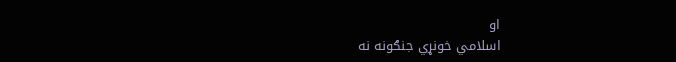او
اسلامي خونړي جنګونه نه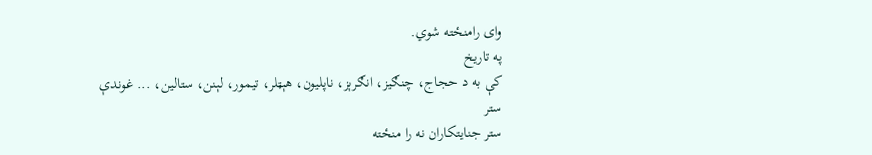وای رامنځته شوي.
په تاریخ
کې به د حجاج، چنګیز، انګرېز، ناپلیون، هېټلر، تیمور، لېنن، ستالین، ... غوندې ستر
ستر جنایتکاران نه را منځته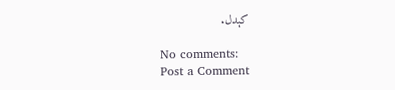کېدل.

No comments:
Post a Comment